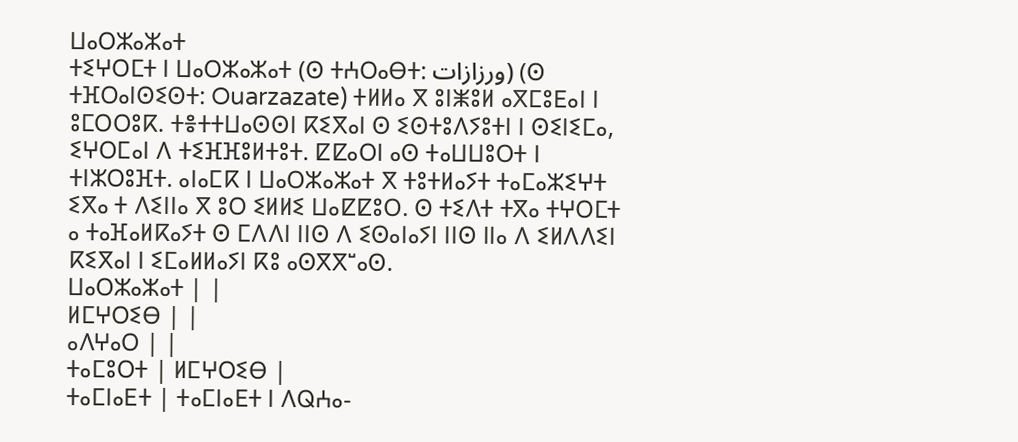ⵡⴰⵔⵣⴰⵣⴰⵜ
ⵜⵉⵖⵔⵎⵜ ⵏ ⵡⴰⵔⵣⴰⵣⴰⵜ (ⵙ ⵜⵄⵔⴰⴱⵜ: ورزازات) (ⵙ ⵜⴼⵔⴰⵏⵙⵉⵙⵜ: Ouarzazate) ⵜⵍⵍⴰ ⴳ ⵓⵏⵥⵓⵍ ⴰⴳⵎⵓⴹⴰⵏ ⵏ ⵓⵎⵔⵔⵓⴽ. ⵜⴻⵜⵜⵡⴰⵙⵙⵏ ⴽⵉⴳⴰⵏ ⵙ ⵉⵙⵜⵓⴷⵢⵓⵜⵏ ⵏ ⵙⵉⵏⵉⵎⴰ, ⵉⵖⵔⵎⴰⵏ ⴷ ⵜⵉⴼⴼⵓⵍⵜⵓⵜ. ⵇⵇⴰⵔⵏ ⴰⵙ ⵜⴰⵡⵡⵓⵔⵜ ⵏ ⵜⵏⵣⵔⵓⴼⵜ. ⴰⵏⴰⵎⴽ ⵏ ⵡⴰⵔⵣⴰⵣⴰⵜ ⴳ ⵜⵓⵜⵍⴰⵢⵜ ⵜⴰⵎⴰⵣⵉⵖⵜ ⵉⴳⴰ ⵜ ⴷⵉⵏⵏⴰ ⴳ ⵓⵔ ⵉⵍⵍⵉ ⵡⴰⵇⵇⵓⵔ. ⵙ ⵜⵉⴷⵜ ⵜⴳⴰ ⵜⵖⵔⵎⵜ ⴰ ⵜⴰⴼⴰⵍⴽⴰⵢⵜ ⵙ ⵎⴷⴷⵏ ⵏⵏⵙ ⴷ ⵉⵙⴰⵏⴰⵢⵏ ⵏⵏⵙ ⵏⵏⴰ ⴷ ⵉⵍⴷⴷⵉⵏ ⴽⵉⴳⴰⵏ ⵏ ⵉⵎⴰⵍⵍⴰⵢⵏ ⴽⵓ ⴰⵙⴳⴳⵯⴰⵙ.
ⵡⴰⵔⵣⴰⵣⴰⵜ | |
ⵍⵎⵖⵔⵉⴱ | |
ⴰⴷⵖⴰⵔ | |
ⵜⴰⵎⵓⵔⵜ | ⵍⵎⵖⵔⵉⴱ |
ⵜⴰⵎⵏⴰⴹⵜ | ⵜⴰⵎⵏⴰⴹⵜ ⵏ ⴷⵕⵄⴰ-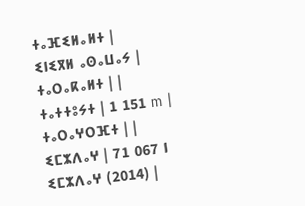ⵜⴰⴼⵉⵍⴰⵍⵜ |
ⵉⵏⵉⴳⵍ ⴰⵙⴰⵡⴰⵢ |
ⵜⴰⵔⴰⴽⴰⵍⵜ | |
ⵜⴰⵜⵜⵓⵢⵜ | 1 151 m |
ⵜⴰⵔⴰⵖⵔⴼⵜ | |
ⵉⵎⵣⴷⴰⵖ | 71 067 ⵏ ⵉⵎⵣⴷⴰⵖ (2014) |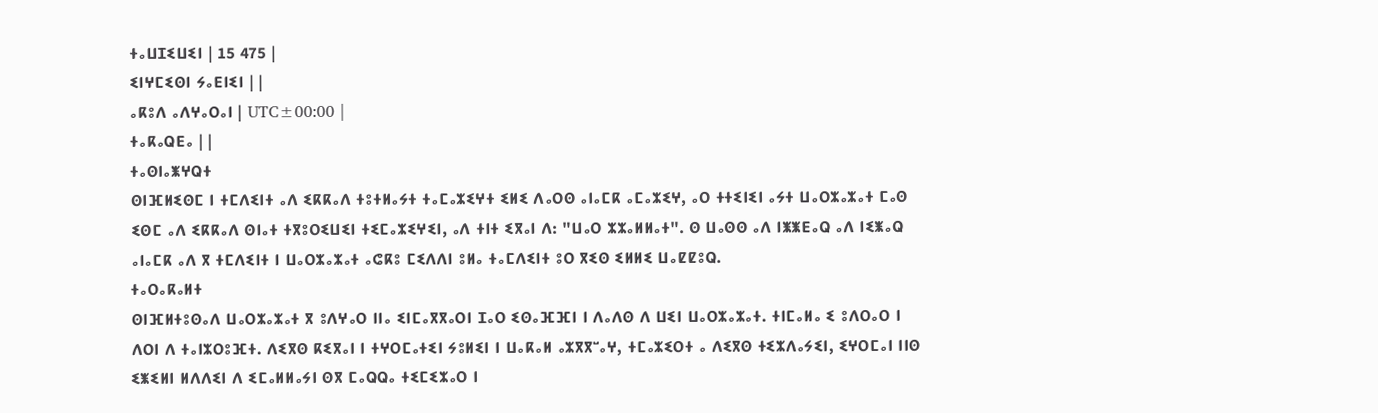ⵜⴰⵡⵊⵉⵡⵉⵏ | 15 475 |
ⵉⵏⵖⵎⵉⵙⵏ ⵢⴰⴹⵏⵉⵏ | |
ⴰⴽⵓⴷ ⴰⴷⵖⴰⵔⴰⵏ | UTC±00:00 |
ⵜⴰⴽⴰⵕⴹⴰ | |
ⵜⴰⵙⵏⴰⵥⵖⵕⵜ
ⵙⵏⴼⵍⵉⵙⵎ ⵏ ⵜⵎⴷⵉⵏⵜ ⴰⴷ ⵉⴽⴽⴰⴷ ⵜⵓⵜⵍⴰⵢⵜ ⵜⴰⵎⴰⵣⵉⵖⵜ ⵉⵍⵉ ⴷⴰⵔⵙ ⴰⵏⴰⵎⴽ ⴰⵎⴰⵣⵉⵖ, ⴰⵔ ⵜⵜⵉⵏⵉⵏ ⴰⵢⵜ ⵡⴰⵔⵣⴰⵣⴰⵜ ⵎⴰⵙ ⵉⵙⵎ ⴰⴷ ⵉⴽⴽⴰⴷ ⵙⵏⴰⵜ ⵜⴳⵓⵔⵉⵡⵉⵏ ⵜⵉⵎⴰⵣⵉⵖⵉⵏ, ⴰⴷ ⵜⵏⵜ ⵉⴳⴰⵏ ⴷ: "ⵡⴰⵔ ⵣⵣⴰⵍⵍⴰⵜ". ⵙ ⵡⴰⵙⵙ ⴰⴷ ⵏⵥⵥⴹⴰⵕ ⴰⴷ ⵏⵉⵥⴰⵕ ⴰⵏⴰⵎⴽ ⴰⴷ ⴳ ⵜⵎⴷⵉⵏⵜ ⵏ ⵡⴰⵔⵣⴰⵣⴰⵜ ⴰⵛⴽⵓ ⵎⵉⴷⴷⵏ ⵓⵍⴰ ⵜⴰⵎⴷⵉⵏⵜ ⵓⵔ ⴳⵉⵙ ⵉⵍⵍⵉ ⵡⴰⵇⵇⵓⵕ.
ⵜⴰⵔⴰⴽⴰⵍⵜ
ⵙⵏⴼⵍⵜⵓⵙⴰⴷ ⵡⴰⵔⵣⴰⵣⴰⵜ ⴳ ⵓⴷⵖⴰⵔ ⵏⵏⴰ ⵉⵏⵎⴰⴳⴳⴰⵔⵏ ⵊⴰⵔ ⵉⵙⴰⴼⴼⵏ ⵏ ⴷⴰⴷⵙ ⴷ ⵡⵉⵏ ⵡⴰⵔⵣⴰⵣⴰⵜ. ⵜⵏⵎⴰⵍⴰ ⵉ ⵓⴷⵔⴰⵔ ⵏ ⴷⵔⵏ ⴷ ⵜⴰⵏⵣⵔⵓⴼⵜ. ⴷⵉⴳⵙ ⴽⵉⴳⴰⵏ ⵏ ⵜⵖⵔⵎⴰⵜⵉⵏ ⵢⵓⵍⵉⵏ ⵏ ⵡⴰⴽⴰⵍ ⴰⵣⴳⴳⵯⴰⵖ, ⵜⵎⴰⵣⵉⵔⵜ ⴰ ⴷⵉⴳⵙ ⵜⵉⵣⴷⴰⵢⵉⵏ, ⵉⵖⵔⵎⴰⵏ ⵏⵏⵙ ⵉⵥⵉⵍⵏ ⵍⴷⴷⵉⵏ ⴷ ⵉⵎⴰⵍⵍⴰⵢⵏ ⵙⴳ ⵎⴰⵕⵕⴰ ⵜⵉⵎⵉⵣⴰⵔ ⵏ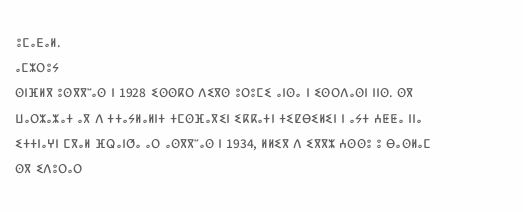ⵓⵎⴰⴹⴰⵍ.
ⴰⵎⵣⵔⵓⵢ
ⵙⵏⴼⵍⴳ ⵓⵙⴳⴳⵯⴰⵙ ⵏ 1928 ⵉⵙⵙⴽⵔ ⴷⵉⴳⵙ ⵓⵔⵓⵎⵉ ⴰⵏⵙⴰ ⵏ ⵉⵙⵔⴷⴰⵙⵏ ⵏⵏⵙ. ⵙⴳ ⵡⴰⵔⵣⴰⵣⴰⵜ ⴰⴳ ⴷ ⵜⵜⴰⵢⵍⴰⵍⵏⵜ ⵜⵎⵙⴼⴰⴳⵉⵏ ⵉⴽⴽⴰⵜⵏ ⵜⵉⵇⴱⵉⵍⵉⵏ ⵏ ⴰⵢⵜ ⵄⵟⵟⴰ ⵏⵏⴰ ⵉⵜⵜⵏⴰⵖⵏ ⵎⴳⴰⵍ ⴼⵕⴰⵏⵚⴰ ⴰⵔ ⴰⵙⴳⴳⵯⴰⵙ ⵏ 1934, ⵍⵍⵉⴳ ⴷ ⵉⴳⴳⵣ ⵄⵙⵙⵓ ⵓ ⴱⴰⵙⵍⴰⵎ ⵙⴳ ⵉⴷⵓⵔⴰⵔ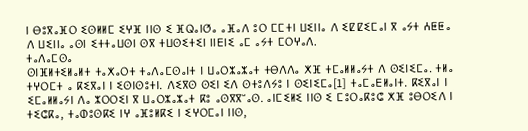ⵏ ⴱⵓⴳⴰⴼⵔ ⵉⵙⵍⵍⵎ ⵉⵖⴼ ⵏⵏⵙ ⵉ ⴼⵕⴰⵏⵚⴰ ⴰⴼⴰⴷ ⵓⵔ ⵎⵎⵜⵏ ⵡⵉⵏⵏⴰ ⴷ ⵉⵇⵇⵉⵎⴰⵏ ⴳ ⴰⵢⵜ ⵄⵟⵟⴰ ⴷ ⵡⵉⵏⵏⴰ ⴰⵙⵏ ⵉⵜⵜⴰⵡⵙⵏ ⵙⴳ ⵜⵡⵙⵉⵜⵉⵏ ⵏⵏⴹⵏⵉ ⴰⵎ ⴰⵢⵜ ⵎⵔⵖⴰⴷ.
ⵜⴰⴷⴰⵎⵙⴰ
ⵙⵏⴼⵍⵜⵉⵍⴰⵍⵜ ⵜⴰⵅⴰⵔⵜ ⵜⴰⴷⴰⵎⵙⴰⵏⵜ ⵏ ⵡⴰⵔⵣⴰⵣⴰⵜ ⵜⴱⴷⴷⴰ ⵅⴼ ⵜⵎⴰⵍⵍⴰⵢⵜ ⴷ ⵙⵉⵏⵉⵎⴰ. ⵜⵍⴰ ⵜⵖⵔⵎⵜ ⴰ ⴽⵉⴳⴰⵏ ⵏ ⵉⵙⵏⵙⵓⵜⵏ. ⴷⵉⴳⵙ ⵙⵉⵏ ⵉⴷ ⵙⵜⵓⴷⵢⵓ ⵏ ⵙⵉⵏⵉⵎⴰ[1] ⵜⴰⵎⴰⴹⵍⴰⵏⵜ. ⴽⵉⴳⴰⵏ ⵏ ⵉⵎⴰⵍⵍⴰⵢⵏ ⴷⴰ ⵣⵔⵔⵉⵏ ⴳ ⵡⴰⵔⵣⴰⵣⴰⵜ ⴽⵓ ⴰⵙⴳⴳⵯⴰⵙ. ⴰⵏⵎⵉⵍⵉ ⵏⵏⵙ ⵉ ⵎⵓⵔⴰⴽⵓⵛ ⵅⴼ ⵓⴱⵔⵉⴷ ⵏ ⵜⵉⵛⴽⴰ, ⵜⴰⵀⵓⵙⴽⵉ ⵏⵖ ⴰⴼⵓⵍⴽⵉ ⵏ ⵉⵖⵔⵎⴰⵏ ⵏⵏⵙ,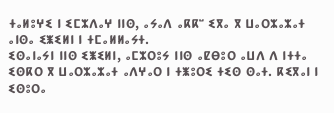ⵜⴰⵍⵓⵖⵉ ⵏ ⵉⵎⵣⴷⴰⵖ ⵏⵏⵙ, ⴰⵢⴰⴷ ⴰⴽⴽⵯ ⵉⴳⴰ ⴳ ⵡⴰⵔⵣⴰⵣⴰⵜ ⴰⵏⵙⴰ ⵉⵥⵉⵍⵏ ⵏ ⵜⵎⴰⵍⵍⴰⵢⵜ.
ⵉⵙⴰⵏⴰⵢⵏ ⵏⵏⵙ ⵉⵥⵉⵍⵏ, ⴰⵎⵣⵔⵓⵢ ⵏⵏⵙ ⴰⵇⴱⵓⵔ ⴰⵡⴷ ⴷ ⵏⵜⵜⴰ ⵉⵙⴽⵔ ⴳ ⵡⴰⵔⵣⴰⵣⴰⵜ ⴰⴷⵖⴰⵔ ⵏ ⵜⵥⵓⵔⵉ ⵜⵉⵙ ⵙⴰⵜ. ⴽⵉⴳⴰⵏ ⵏ ⵉⵙⵓⵔⴰ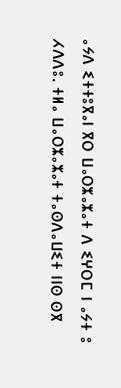ⴰⵢⴷ ⵉⵜⵜⵓⴳⴰⵏ ⴳⵔ ⵡⴰⵔⵣⴰⵣⴰⵜ ⴷ ⵉⵖⵔⵎ ⵏ ⴰⵢⵜ ⵓ ⵃⴷⴷⵓ. ⵜⵍⴰ ⵡⴰⵔⵣⴰⵣⴰⵜ ⵜⴰⵙⴷⴰⵡⵉⵜ ⵏⵏⵙ ⵙⴳ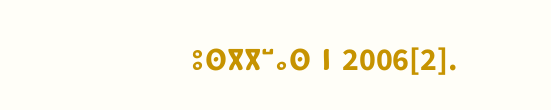ⵓⵙⴳⴳⵯⴰⵙ ⵏ 2006[2].